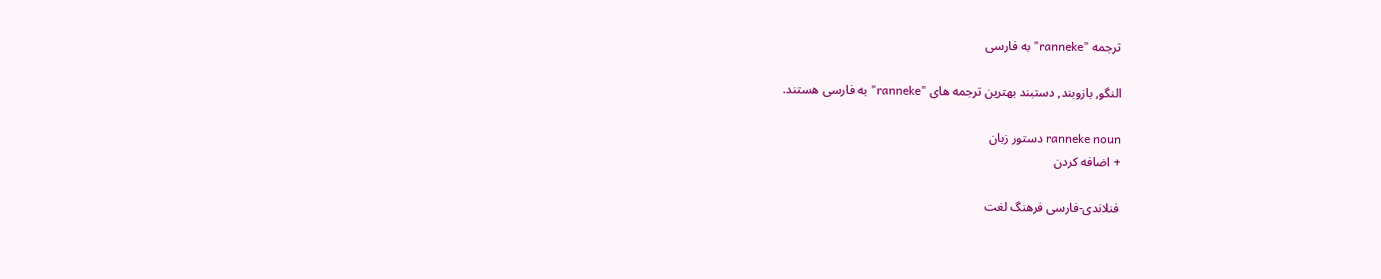ترجمه "ranneke" به فارسی

النگو, بازوبند, دستبند بهترین ترجمه های "ranneke" به فارسی هستند.

ranneke noun دستور زبان
+ اضافه کردن

فنلاندی-فارسی فرهنگ لغت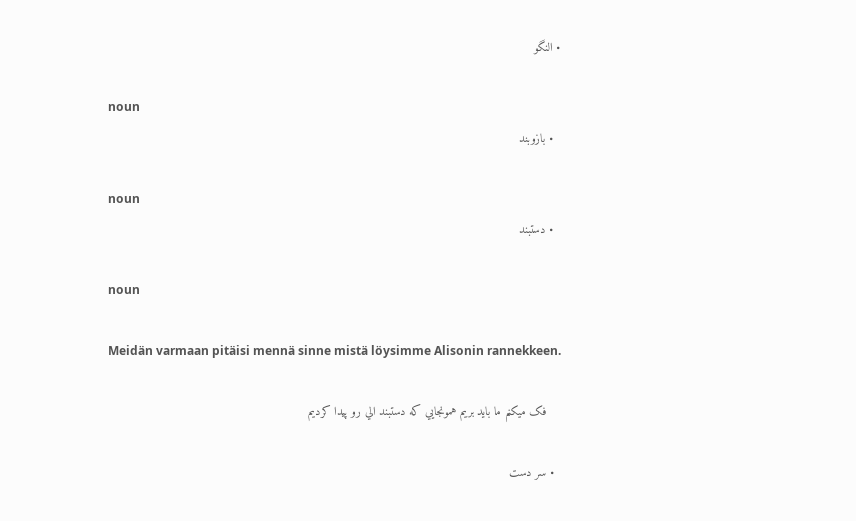• النگو

    noun
  • بازوبند

    noun
  • دستبند

    noun

    Meidän varmaan pitäisi mennä sinne mistä löysimme Alisonin rannekkeen.

    فک ميکنم ما بايد بريم همونجايي که دستبند الي رو پيدا کرديم

  • سر دست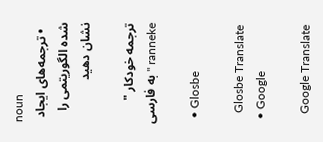noun
  • ترجمه‌های ایجاد شده الگوریتمی را نشان دهید

ترجمه خودکار " ranneke " به فارسی

  • Glosbe

    Glosbe Translate
  • Google

    Google Translate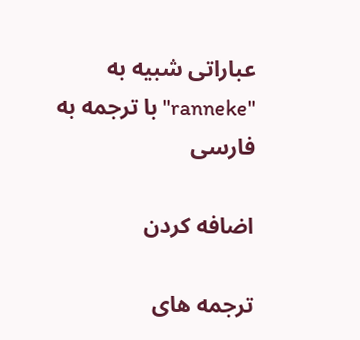عباراتی شبیه به "ranneke" با ترجمه به فارسی

اضافه کردن

ترجمه های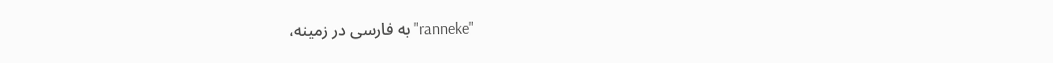"ranneke" به فارسی در زمینه،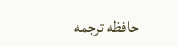حافظه ترجمه